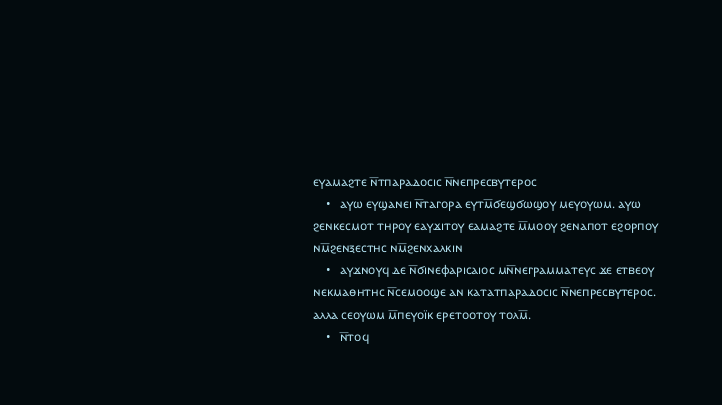ⲉⲩⲁⲙⲁϩⲧⲉ ⲛ̅ⲧⲡⲁⲣⲁⲇⲟⲥⲓⲥ ⲛ̅ⲛⲉⲡⲣⲉⲥⲃⲩⲧⲉⲣⲟⲥ
    •   ⲁⲩⲱ ⲉⲩϣⲁⲛⲉⲓ ⲛ̅ⲧⲁⲅⲟⲣⲁ ⲉⲩⲧⲙ̅ϭⲉϣϭⲱϣⲟⲩ ⲙⲉⲩⲟⲩⲱⲙ. ⲁⲩⲱ ϩⲉⲛⲕⲉⲥⲙⲟⲧ ⲧⲏⲣⲟⲩ ⲉⲁⲩϫⲓⲧⲟⲩ ⲉⲁⲙⲁϩⲧⲉ ⲙ̅ⲙⲟⲟⲩ ϩⲉⲛⲁⲡⲟⲧ ⲉϩⲟⲣⲡⲟⲩ ⲛⲙ̅ϩⲉⲛⲝⲉⲥⲧⲏⲥ ⲛⲙ̅ϩⲉⲛⲭⲁⲗⲕⲓⲛ
    •   ⲁⲩϫⲛⲟⲩϥ ⲇⲉ ⲛ̅ϭⲓⲛⲉⲫⲁⲣⲓⲥⲁⲓⲟⲥ ⲙⲛ̅ⲛⲉⲅⲣⲁⲙⲙⲁⲧⲉⲩⲥ ϫⲉ ⲉⲧⲃⲉⲟⲩ ⲛⲉⲕⲙⲁⲑⲏⲧⲏⲥ ⲛ̅ⲥⲉⲙⲟⲟϣⲉ ⲁⲛ ⲕⲁⲧⲁⲧⲡⲁⲣⲁⲇⲟⲥⲓⲥ ⲛ̅ⲛⲉⲡⲣⲉⲥⲃⲩⲧⲉⲣⲟⲥ. ⲁⲗⲗⲁ ⲥⲉⲟⲩⲱⲙ ⲙ̅ⲡⲉⲩⲟⲓ̈ⲕ ⲉⲣⲉⲧⲟⲟⲧⲟⲩ ⲧⲟⲗⲙ̅.
    •   ⲛ̅ⲧⲟϥ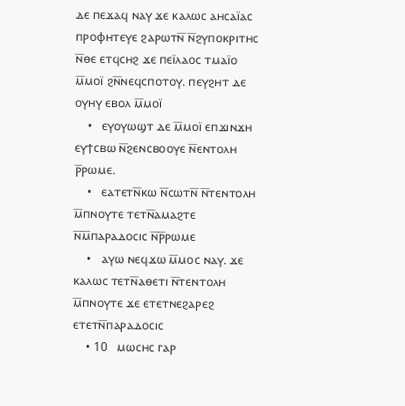ⲇⲉ ⲡⲉϫⲁϥ ⲛⲁⲩ ϫⲉ ⲕⲁⲗⲱⲥ ⲁⲏⲥⲁⲓ̈ⲁⲥ ⲡⲣⲟⲫⲏⲧⲉⲩⲉ ϩⲁⲣⲱⲧⲛ̅ ⲛ̅ϩⲩⲡⲟⲕⲣⲓⲧⲏⲥ ⲛ̅ⲑⲉ ⲉⲧϥⲥⲏϩ ϫⲉ ⲡⲉⲓ̈ⲗⲁⲟⲥ ⲧⲙⲁⲓ̈ⲟ ⲙ̅ⲙⲟⲓ̈ ϩⲛ̅ⲛⲉϥⲥⲡⲟⲧⲟⲩ. ⲡⲉⲩϩⲏⲧ ⲇⲉ ⲟⲩⲏⲩ ⲉⲃⲟⲗ ⲙ̅ⲙⲟⲓ̈
    •   ⲉⲩⲟⲩⲱϣⲧ ⲇⲉ ⲙ̅ⲙⲟⲓ̈ ⲉⲡϫⲓⲛϫⲏ ⲉⲩϯⲥⲃⲱ ⲛ̅ϩⲉⲛⲥⲃⲟⲟⲩⲉ ⲛ̅ⲉⲛⲧⲟⲗⲏ ⲣ̅ⲣⲱⲙⲉ.
    •   ⲉⲁⲧⲉⲧⲛ̅ⲕⲱ ⲛ̅ⲥⲱⲧⲛ̅ ⲛ̅ⲧⲉⲛⲧⲟⲗⲏ ⲙ̅ⲡⲛⲟⲩⲧⲉ ⲧⲉⲧⲛ̅ⲁⲙⲁϩⲧⲉ ⲛ̅ⲙ̅ⲡⲁⲣⲁⲇⲟⲥⲓⲥ ⲛ̅ⲣ̅ⲣⲱⲙⲉ
    •   ⲁⲩⲱ ⲛⲉϥϫⲱ ⲙ̅ⲙⲟⲥ ⲛⲁⲩ. ϫⲉ ⲕⲁⲗⲱⲥ ⲧⲉⲧⲛ̅ⲁⲑⲉⲧⲓ ⲛ̅ⲧⲉⲛⲧⲟⲗⲏ ⲙ̅ⲡⲛⲟⲩⲧⲉ ϫⲉ ⲉⲧⲉⲧⲛⲉϩⲁⲣⲉϩ ⲉⲧⲉⲧⲛ̅ⲡⲁⲣⲁⲇⲟⲥⲓⲥ
    • 10   ⲙⲱⲥⲏⲥ ⲅⲁⲣ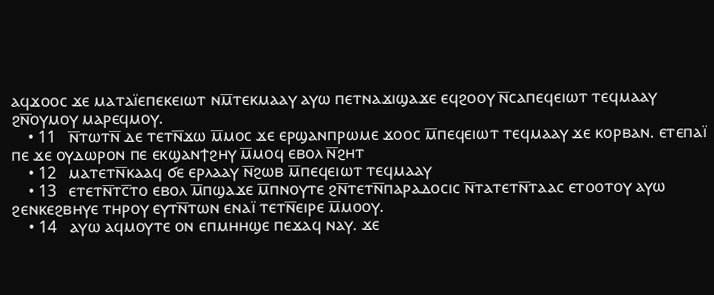ⲁϥϫⲟⲟⲥ ϫⲉ ⲙⲁⲧⲁⲓ̈ⲉⲡⲉⲕⲉⲓⲱⲧ ⲛⲙ̅ⲧⲉⲕⲙⲁⲁⲩ ⲁⲩⲱ ⲡⲉⲧⲛⲁϫⲓϣⲁϫⲉ ⲉϥϩⲟⲟⲩ ⲛ̅ⲥⲁⲡⲉϥⲉⲓⲱⲧ ⲧⲉϥⲙⲁⲁⲩ ϩⲛ̅ⲟⲩⲙⲟⲩ ⲙⲁⲣⲉϥⲙⲟⲩ.
    • 11   ⲛ̅ⲧⲱⲧⲛ̅ ⲇⲉ ⲧⲉⲧⲛ̅ϫⲱ ⲙ̅ⲙⲟⲥ ϫⲉ ⲉⲣϣⲁⲛⲡⲣⲱⲙⲉ ϫⲟⲟⲥ ⲙ̅ⲡⲉϥⲉⲓⲱⲧ ⲧⲉϥⲙⲁⲁⲩ ϫⲉ ⲕⲟⲣⲃⲁⲛ. ⲉⲧⲉⲡⲁⲓ̈ ⲡⲉ ϫⲉ ⲟⲩⲇⲱⲣⲟⲛ ⲡⲉ ⲉⲕϣⲁⲛϯϩⲏⲩ ⲙ̅ⲙⲟϥ ⲉⲃⲟⲗ ⲛ̅ϩⲏⲧ
    • 12   ⲙⲁⲧⲉⲧⲛ̅ⲕⲁⲁϥ ϭⲉ ⲉⲣⲗⲁⲁⲩ ⲛ̅ϩⲱⲃ ⲙ̅ⲡⲉϥⲉⲓⲱⲧ ⲧⲉϥⲙⲁⲁⲩ
    • 13   ⲉⲧⲉⲧⲛ̅ⲧⲥ̅ⲧⲟ ⲉⲃⲟⲗ ⲙ̅ⲡϣⲁϫⲉ ⲙ̅ⲡⲛⲟⲩⲧⲉ ϩⲛ̅ⲧⲉⲧⲛ̅ⲡⲁⲣⲁⲇⲟⲥⲓⲥ ⲛ̅ⲧⲁⲧⲉⲧⲛ̅ⲧⲁⲁⲥ ⲉⲧⲟⲟⲧⲟⲩ ⲁⲩⲱ ϩⲉⲛⲕⲉϩⲃⲏⲩⲉ ⲧⲏⲣⲟⲩ ⲉⲩⲧⲛ̅ⲧⲱⲛ ⲉⲛⲁⲓ̈ ⲧⲉⲧⲛ̅ⲉⲓⲣⲉ ⲙ̅ⲙⲟⲟⲩ.
    • 14   ⲁⲩⲱ ⲁϥⲙⲟⲩⲧⲉ ⲟⲛ ⲉⲡⲙⲏⲏϣⲉ ⲡⲉϫⲁϥ ⲛⲁⲩ. ϫⲉ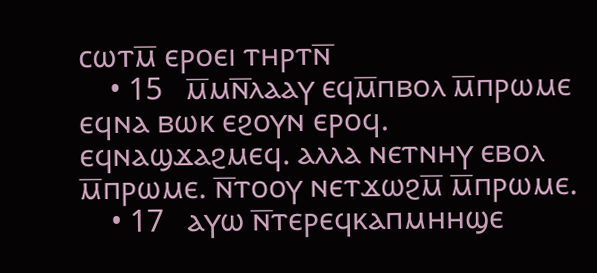ⲥⲱⲧⲙ̅ ⲉⲣⲟⲉⲓ ⲧⲏⲣⲧⲛ̅
    • 15   ⲙ̅ⲙⲛ̅ⲗⲁⲁⲩ ⲉϥⲙ̅ⲡⲃⲟⲗ ⲙ̅ⲡⲣⲱⲙⲉ ⲉϥⲛⲁ ⲃⲱⲕ ⲉϩⲟⲩⲛ ⲉⲣⲟϥ. ⲉϥⲛⲁϣϫⲁϩⲙⲉϥ. ⲁⲗⲗⲁ ⲛⲉⲧⲛⲏⲩ ⲉⲃⲟⲗ ⲙ̅ⲡⲣⲱⲙⲉ. ⲛ̅ⲧⲟⲟⲩ ⲛⲉⲧϫⲱϩⲙ̅ ⲙ̅ⲡⲣⲱⲙⲉ.
    • 17   ⲁⲩⲱ ⲛ̅ⲧⲉⲣⲉϥⲕⲁⲡⲙⲏⲏϣⲉ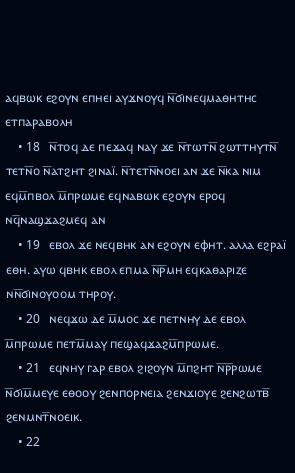ⲁϥⲃⲱⲕ ⲉϩⲟⲩⲛ ⲉⲡⲏⲉⲓ ⲁⲩϫⲛⲟⲩϥ ⲛ̅ϭⲓⲛⲉϥⲙⲁⲑⲏⲧⲏⲥ ⲉⲧⲡⲁⲣⲁⲃⲟⲗⲏ
    • 18   ⲛ̅ⲧⲟϥ ⲇⲉ ⲡⲉϫⲁϥ ⲛⲁⲩ ϫⲉ ⲛ̅ⲧⲱⲧⲛ̅ ϩⲱⲧⲧⲏⲩⲧⲛ̅ ⲧⲉⲧⲛ̅ⲟ ⲛ̅ⲁⲧϩⲏⲧ ϩⲓⲛⲁⲓ̈. ⲛ̅ⲧⲉⲧⲛ̅ⲛⲟⲉⲓ ⲁⲛ ϫⲉ ⲛ̅ⲕⲁ ⲛⲓⲙ ⲉϥⲙ̅ⲡⲃⲟⲗ ⲙ̅ⲡⲣⲱⲙⲉ ⲉϥⲛⲁⲃⲱⲕ ⲉϩⲟⲩⲛ ⲉⲣⲟϥ ⲛϥ̅ⲛⲁϣϫⲁϩⲙⲉϥ ⲁⲛ
    • 19   ⲉⲃⲟⲗ ϫⲉ ⲛⲉϥⲃⲏⲕ ⲁⲛ ⲉϩⲟⲩⲛ ⲉⲫⲏⲧ. ⲁⲗⲗⲁ ⲉϩⲣⲁⲓ̈ ⲉⲑⲏ. ⲁⲩⲱ ϥⲃⲏⲕ ⲉⲃⲟⲗ ⲉⲡⲙⲁ ⲛ̅ⲣ̅ⲙⲏ ⲉϥⲕⲁⲑⲁⲣⲓⲍⲉ ⲛⲛ̅ϭⲓⲛⲟⲩⲟⲟⲙ ⲧⲏⲣⲟⲩ.
    • 20   ⲛⲉϥϫⲱ ⲇⲉ ⲙ̅ⲙⲟⲥ ϫⲉ ⲡⲉⲧⲛⲏⲩ ⲇⲉ ⲉⲃⲟⲗ ⲙ̅ⲡⲣⲱⲙⲉ ⲡⲉⲧⲙ̅ⲙⲁⲩ ⲡⲉϣⲁϥϫⲁϩⲙ̅ⲡⲣⲱⲙⲉ.
    • 21   ⲉϥⲛⲏⲩ ⲅⲁⲣ ⲉⲃⲟⲗ ϩⲓϩⲟⲩⲛ ⲙ̅ⲡϩⲏⲧ ⲛ̅ⲣ̅ⲣⲱⲙⲉ ⲛ̅ϭⲓⲙ̅ⲙⲉⲩⲉ ⲉⲑⲟⲟⲩ ϩⲉⲛⲡⲟⲣⲛⲉⲓⲁ ϩⲉⲛϫⲓⲟⲩⲉ ϩⲉⲛϩⲱⲧⲃ̅ ϩⲉⲛⲙⲛⲧ̅ⲛⲟⲉⲓⲕ.
    • 22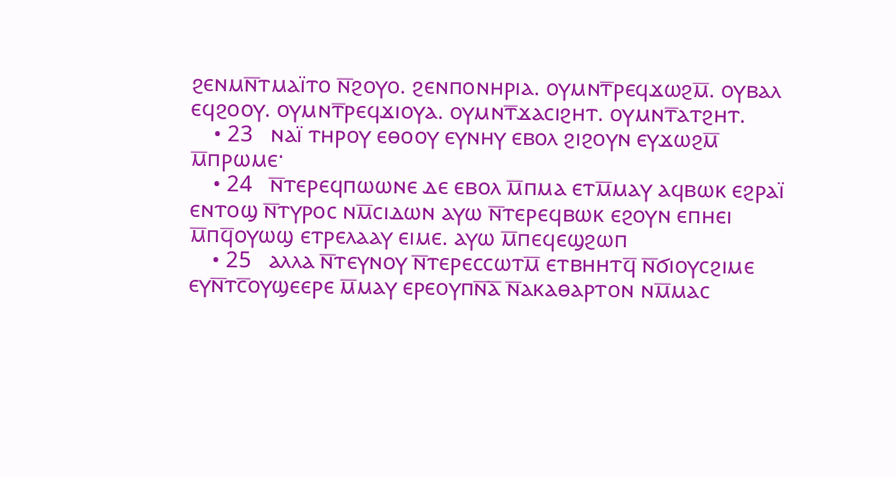ϩⲉⲛⲙⲛ̅ⲧⲙⲁⲓ̈ⲧⲟ ⲛ̅ϩⲟⲩⲟ. ϩⲉⲛⲡⲟⲛⲏⲣⲓⲁ. ⲟⲩⲙⲛⲧ̅ⲣⲉϥϫⲱϩⲙ̅. ⲟⲩⲃⲁⲗ ⲉϥϩⲟⲟⲩ. ⲟⲩⲙⲛⲧ̅ⲣⲉϥϫⲓⲟⲩⲁ. ⲟⲩⲙⲛⲧ̅ϫⲁⲥⲓϩⲏⲧ. ⲟⲩⲙⲛⲧ̅ⲁⲧϩⲏⲧ.
    • 23   ⲛⲁⲓ̈ ⲧⲏⲣⲟⲩ ⲉⲑⲟⲟⲩ ⲉⲩⲛⲏⲩ ⲉⲃⲟⲗ ϩⲓϩⲟⲩⲛ ⲉⲩϫⲱϩⲙ̅ ⲙ̅ⲡⲣⲱⲙⲉ·
    • 24   ⲛ̅ⲧⲉⲣⲉϥⲡⲱⲱⲛⲉ ⲇⲉ ⲉⲃⲟⲗ ⲙ̅ⲡⲙⲁ ⲉⲧⲙ̅ⲙⲁⲩ ⲁϥⲃⲱⲕ ⲉϩⲣⲁⲓ̈ ⲉⲛⲧⲟϣ ⲛ̅ⲧⲩⲣⲟⲥ ⲛⲙ̅ⲥⲓⲇⲱⲛ ⲁⲩⲱ ⲛ̅ⲧⲉⲣⲉϥⲃⲱⲕ ⲉϩⲟⲩⲛ ⲉⲡⲏⲉⲓ ⲙ̅ⲡϥ̅ⲟⲩⲱϣ ⲉⲧⲣⲉⲗⲁⲁⲩ ⲉⲓⲙⲉ. ⲁⲩⲱ ⲙ̅ⲡⲉϥⲉϣϩⲱⲡ
    • 25   ⲁⲗⲗⲁ ⲛ̅ⲧⲉⲩⲛⲟⲩ ⲛ̅ⲧⲉⲣⲉⲥⲥⲱⲧⲙ̅ ⲉⲧⲃⲏⲏⲧϥ̅ ⲛ̅ϭⲓⲟⲩⲥϩⲓⲙⲉ ⲉⲩⲛ̅ⲧⲥ̅ⲟⲩϣⲉⲉⲣⲉ ⲙ̅ⲙⲁⲩ ⲉⲣⲉⲟⲩⲡⲛ̅ⲁ̅ ⲛ̅ⲁⲕⲁⲑⲁⲣⲧⲟⲛ ⲛⲙ̅ⲙⲁⲥ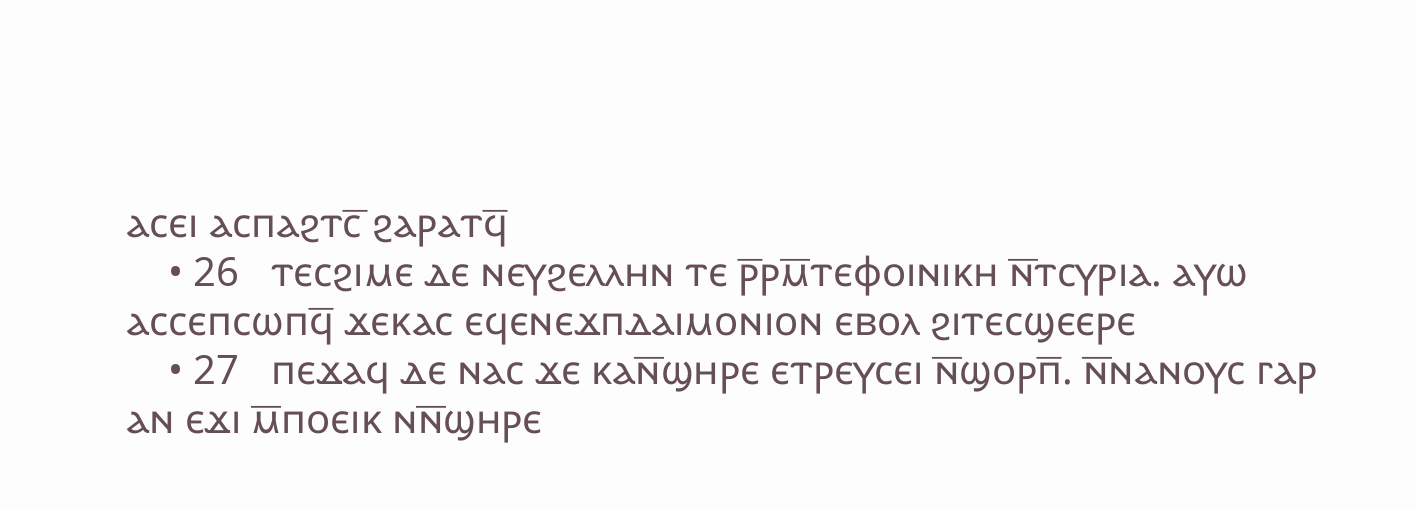ⲁⲥⲉⲓ ⲁⲥⲡⲁϩⲧⲥ̅ ϩⲁⲣⲁⲧϥ̅
    • 26   ⲧⲉⲥϩⲓⲙⲉ ⲇⲉ ⲛⲉⲩϩⲉⲗⲗⲏⲛ ⲧⲉ ⲣ̅ⲣⲙ̅ⲧⲉⲫⲟⲓⲛⲓⲕⲏ ⲛ̅ⲧⲥⲩⲣⲓⲁ. ⲁⲩⲱ ⲁⲥⲥⲉⲡⲥⲱⲡϥ̅ ϫⲉⲕⲁⲥ ⲉϥⲉⲛⲉϫⲡⲇⲁⲓⲙⲟⲛⲓⲟⲛ ⲉⲃⲟⲗ ϩⲓⲧⲉⲥϣⲉⲉⲣⲉ
    • 27   ⲡⲉϫⲁϥ ⲇⲉ ⲛⲁⲥ ϫⲉ ⲕⲁⲛ̅ϣⲏⲣⲉ ⲉⲧⲣⲉⲩⲥⲉⲓ ⲛ̅ϣⲟⲣⲡ̅. ⲛ̅ⲛⲁⲛⲟⲩⲥ ⲅⲁⲣ ⲁⲛ ⲉϫⲓ ⲙ̅ⲡⲟⲉⲓⲕ ⲛⲛ̅ϣⲏⲣⲉ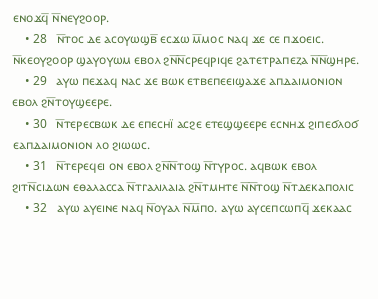ⲉⲛⲟϫϥ̅ ⲛ̅ⲛⲉⲩϩⲟⲟⲣ.
    • 28   ⲛ̅ⲧⲟⲥ ⲇⲉ ⲁⲥⲟⲩⲱϣⲃ̅ ⲉⲥϫⲱ ⲙ̅ⲙⲟⲥ ⲛⲁϥ ϫⲉ ⲥⲉ ⲡϫⲟⲉⲓⲥ. ⲛ̅ⲕⲉⲟⲩϩⲟⲟⲣ ϣⲁⲩⲟⲩⲱⲙ ⲉⲃⲟⲗ ϩⲛ̅ⲛ̅ⲥⲣⲉϥⲣⲓϥⲉ ϩⲁⲧⲉⲧⲣⲁⲡⲉⲍⲁ ⲛ̅ⲛ̅ϣⲏⲣⲉ.
    • 29   ⲁⲩⲱ ⲡⲉϫⲁϥ ⲛⲁⲥ ϫⲉ ⲃⲱⲕ ⲉⲧⲃⲉⲡⲉⲉⲓϣⲁϫⲉ ⲁⲡⲇⲁⲓⲙⲟⲛⲓⲟⲛ ⲉⲃⲟⲗ ϩⲛ̅ⲧⲟⲩϣⲉⲉⲣⲉ.
    • 30   ⲛ̅ⲧⲉⲣⲉⲥⲃⲱⲕ ⲇⲉ ⲉⲡⲉⲥⲏⲓ̈ ⲁⲥϩⲉ ⲉⲧⲉϣϣⲉⲉⲣⲉ ⲉⲥⲛⲏϫ ϩⲓⲡⲉϭⲗⲟϭ ⲉⲁⲡⲇⲁⲓⲙⲟⲛⲓⲟⲛ ⲗⲟ ϩⲓⲱⲱⲥ.
    • 31   ⲛ̅ⲧⲉⲣⲉϥⲉⲓ ⲟⲛ ⲉⲃⲟⲗ ϩⲛ̅ⲛ̅ⲧⲟϣ ⲛ̅ⲧⲩⲣⲟⲥ. ⲁϥⲃⲱⲕ ⲉⲃⲟⲗ ϩⲓⲧⲛ̅ⲥⲓⲇⲱⲛ ⲉⲑⲁⲗⲁⲥⲥⲁ ⲛ̅ⲧⲅⲁⲗⲓⲗⲁⲓⲁ ϩⲛ̅ⲧⲙⲏⲧⲉ ⲛ̅ⲛ̅ⲧⲟϣ ⲛ̅ⲧⲇⲉⲕⲁⲡⲟⲗⲓⲥ
    • 32   ⲁⲩⲱ ⲁⲩⲉⲓⲛⲉ ⲛⲁϥ ⲛ̅ⲟⲩⲁⲗ ⲛ̅ⲙ̅ⲡⲟ. ⲁⲩⲱ ⲁⲩⲥⲉⲡⲥⲱⲡϥ̅ ϫⲉⲕⲁⲁⲥ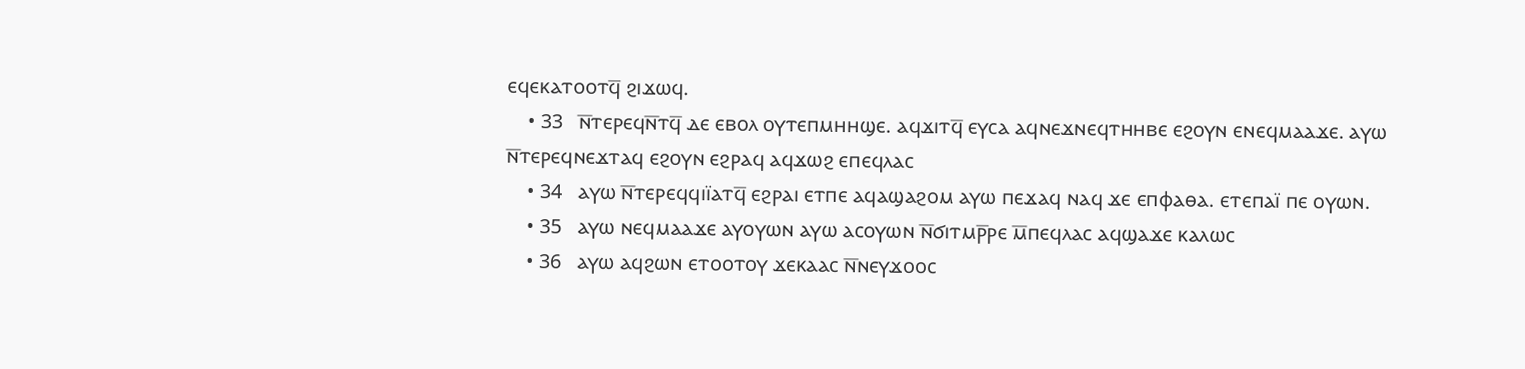ⲉϥⲉⲕⲁⲧⲟⲟⲧϥ̅ ϩⲓϫⲱϥ.
    • 33   ⲛ̅ⲧⲉⲣⲉϥⲛ̅ⲧϥ̅ ⲇⲉ ⲉⲃⲟⲗ ⲟⲩⲧⲉⲡⲙⲏⲏϣⲉ. ⲁϥϫⲓⲧϥ̅ ⲉⲩⲥⲁ ⲁϥⲛⲉϫⲛⲉϥⲧⲏⲏⲃⲉ ⲉϩⲟⲩⲛ ⲉⲛⲉϥⲙⲁⲁϫⲉ. ⲁⲩⲱ ⲛ̅ⲧⲉⲣⲉϥⲛⲉϫⲧⲁϥ ⲉϩⲟⲩⲛ ⲉϩⲣⲁϥ ⲁϥϫⲱϩ ⲉⲡⲉϥⲗⲁⲥ
    • 34   ⲁⲩⲱ ⲛ̅ⲧⲉⲣⲉϥϥⲓⲓ̈ⲁⲧϥ̅ ⲉϩⲣⲁⲓ ⲉⲧⲡⲉ ⲁϥⲁϣⲁϩⲟⲙ ⲁⲩⲱ ⲡⲉϫⲁϥ ⲛⲁϥ ϫⲉ ⲉⲡⲫⲁⲑⲁ. ⲉⲧⲉⲡⲁⲓ̈ ⲡⲉ ⲟⲩⲱⲛ.
    • 35   ⲁⲩⲱ ⲛⲉϥⲙⲁⲁϫⲉ ⲁⲩⲟⲩⲱⲛ ⲁⲩⲱ ⲁⲥⲟⲩⲱⲛ ⲛ̅ϭⲓⲧⲙⲣ̅ⲣⲉ ⲙ̅ⲡⲉϥⲗⲁⲥ ⲁϥϣⲁϫⲉ ⲕⲁⲗⲱⲥ
    • 36   ⲁⲩⲱ ⲁϥϩⲱⲛ ⲉⲧⲟⲟⲧⲟⲩ ϫⲉⲕⲁⲁⲥ ⲛ̅ⲛⲉⲩϫⲟⲟⲥ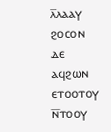ⲗ̅ⲗⲁⲁⲩ ϩⲟⲥⲟⲛ ⲇⲉ ⲁϥϩⲱⲛ ⲉⲧⲟⲟⲧⲟⲩ ⲛ̅ⲧⲟⲟⲩ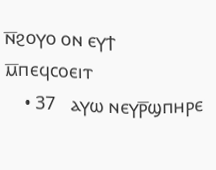ⲛ̅ϩⲟⲩⲟ ⲟⲛ ⲉⲩϯ ⲙ̅ⲡⲉϥⲥⲟⲉⲓⲧ
    • 37   ⲁⲩⲱ ⲛⲉⲩⲣ̅ϣⲡⲏⲣⲉ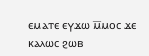ⲉⲙⲁⲧⲉ ⲉⲩϫⲱ ⲙ̅ⲙⲟⲥ ϫⲉ ⲕⲁⲗⲱⲥ ϩⲱⲃ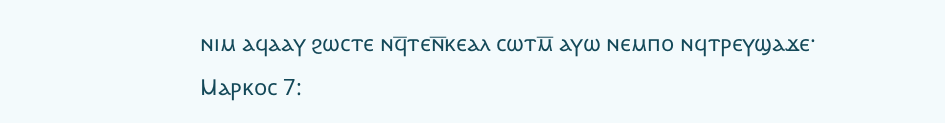ⲛⲓⲙ ⲁϥⲁⲁⲩ ϩⲱⲥⲧⲉ ⲛϥ̅ⲧⲉⲛ̅ⲕⲉⲁⲗ ⲥⲱⲧⲙ̅ ⲁⲩⲱ ⲛⲉⲙⲡⲟ ⲛϥⲧⲣⲉⲩϣⲁϫⲉ·
Ⲙⲁⲣⲕⲟⲥ 7: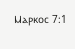Ⲙⲁⲣⲕⲟⲥ 7:1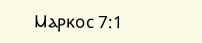Ⲙⲁⲣⲕⲟⲥ 7:1